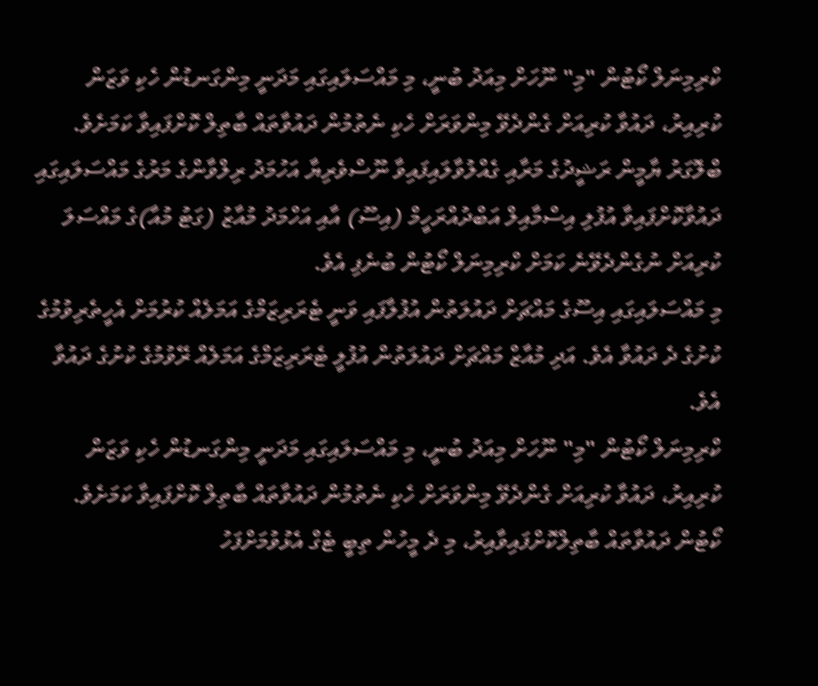ކްރިމިނަލް ކޯޓުން "މި" ނޫހަށް މިއަދު ބުނީ، މި މައްސަލައިގައި މަދަނީ މިންގަނޑުން ހެކި ވަޒަން ކުރިއިރު، ދައުވާ ކުރިއަށް ގެންދެވޭ މިންވަރަށް ހެކި ނެތުމުން ދައުވާތައް ބާތިލް ކޮށްފައިވާ ކަމަށެވެ.
ބްލޮގަރު ޔާމީން ރަޝީދުގެ މަރާއި ގެއްލުވާލައިފައިވާ ނޫސްވެރިޔާ އަހުމަދު ރިލްވާންގެ މަރުގެ މައްސަލައިގައި ދައުވާކޮށްފައިވާ އުފުލި އިސްމާއިލް އަބްދުއްރަހީމް (އިސޫ) އާއި އަހްމަދު މުއާޒު (ގަޓު މުއާ)ގެ މައްސަލަ ކުރިއަށް ނުގެންދެވޭނެ ކަމަށް ކްރިމިނަލް ކޯޓުން ބުނެފި އެވެ.
މި މައްސަލައިގައި އިސޫގެ މައްޗަށް ދައުލަތުން އުފުލާފައި ވަނީ ޓެރަރިޒަމްގެ އަމަލެއް ކުރުމަށް އެހީތެރިވުމުގެ ކުށުގެ ދެ ދައުވާ އެވެ. އަދި މުއާޒް މައްޗަށް ދައުލަތުން އުފުލީ ޓެރަރިޒަމްގެ އަމަލެއް ރޭވުމުގެ ކުށުގެ ދައުވާ އެވެ.
ކްރިމިނަލް ކޯޓުން "މި" ނޫހަށް މިއަދު ބުނީ، މި މައްސަލައިގައި މަދަނީ މިންގަނޑުން ހެކި ވަޒަން ކުރިއިރު، ދައުވާ ކުރިއަށް ގެންދެވޭ މިންވަރަށް ހެކި ނެތުމުން ދައުވާތައް ބާތިލް ކޮށްފައިވާ ކަމަށެވެ.
ކޯޓުން ދައުވާތައް ބާތިލްކޮށްފައިވާއިރު، މި ދެ މީހުން ތިބީ ޓެގް އެޅުވުމަށްފަހު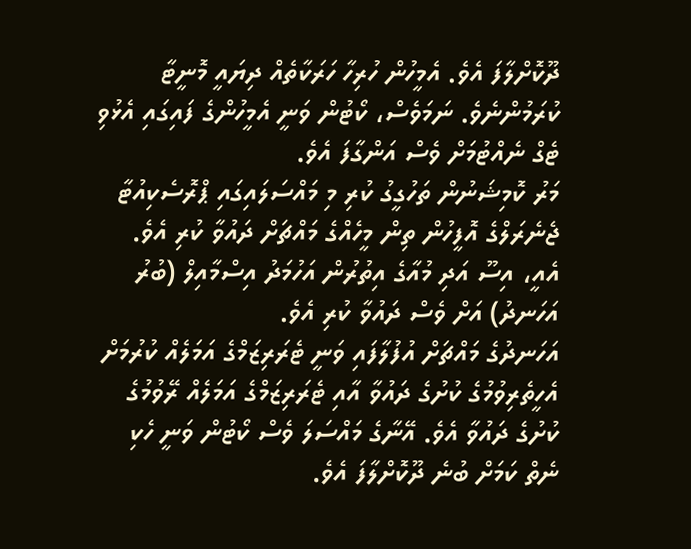ދޫކޮށްލާފަ އެވެ. އެމީހުން ހުރިހާ ހަރަކާތެއް ދިޔައީ މޮނީޓާ ކުރަމުންނެވެ. ނަމަވެސް، ކޯޓުން ވަނީ އެމީހުންގެ ފައިގައި އެޅުވި ޓެގް ނެއްޓުމަށް ވެސް އަންގާފަ އެވެ.
މަރު ކޮމިޝަނުން ތަހުގީގު ކުރި މި މައްސަލައިގައި ޕްރޮސެކިއުޓާ ޖެނެރަލްގެ އޮފީހުން ތިން މީހެއްގެ މައްޗަށް ދައުވާ ކުރި އެވެ. އެއީ، އިސޫ އަދި މުއާގެ އިތުރުން އަހުމަދު އިސްމާއިލް (ބުރު އަހަނދު) އަށް ވެސް ދައުވާ ކުރި އެވެ.
އަހަނދުގެ މައްޗަށް އުފުލާފައި ވަނީ ޓެރަރިޒަމްގެ އަމަލެއް ކުރުމަށް އެހީތެރިވުމުގެ ކުށުގެ ދައުވާ އާއި ޓެރަރިޒަމްގެ އަމަލެއް ރޭވުމުގެ ކުށުގެ ދައުވާ އެވެ. އޭނާގެ މައްސަލަ ވެސް ކޯޓުން ވަނީ ހެކި ނެތް ކަމަށް ބުނެ ދޫކޮށްލާފަ އެވެ.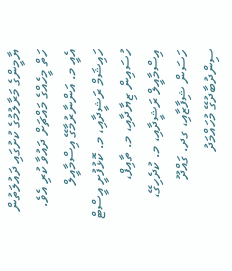ޔާމީންގެ މަރާލުމުގެ ކުށުގައި ދައުލަތުން ހަތް މީހެއްގެ މައްޗަށް ދައުވާ ކުރި އެވެ. އެއީ މ. އަންނާރުމާގޭ އިސްމާއީލް ހައިޝަމް ރަޝީދާއި، މ. ކޮޅުފުށީ އީސްޓް ހުސައިން ޒިޔާދާއި، މ. ތާއިފް، އިސްމާއީލް ރަޝީދާއި، މ. ކުދެހިގޭ، ހަސަން ޝިފާޒާއި، ގދ. ގައްދޫ ސިންދުބާދުގޭ މުހައްމަދު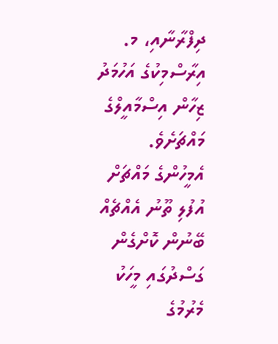ދިފްރާނާއި، މ. އިރާސްމިކުގެ އަހުމަދު ޒިހާން އިސްމާއީލްގެ މައްޗަށެވެ.
އެމީހުންގެ މައްޗަށް އުފުލި ތޫނު އެއްޗެއް ބޭނުން ކޮށްގެން ގަސްދުގައި މީހަކު މެރުމުގެ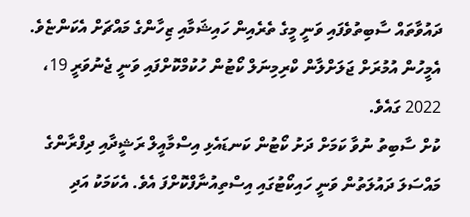ދައުވާތައް ސާބިތުވެފައި ވަނީ މީގެ ތެރެއިން ހައިޝަމާއި ޒިހާންގެ މައްޗަށް އެކަންޏެވެ. އެމީހުން އުމުރަށް ޖަލަށްލާން ކްރިމިނަލް ކޯޓުން ހުކުމްކޮށްފައި ވަނީ ޖެނުވަރީ 19، 2022 ގައެވެ.
ކުށް ސާބިތު ނުވާ ކަމަށް ދަށު ކޯޓުން ކަނޑައެޅި އިސްމާއީލް ރަޝީދާއި ދިފްރާންގެ މައްސަލަ ދައުލަތުން ވަނީ ހައިކޯޓުގައި އިސްތިއުނާފްކޮށްފަ އެވެ. އެކަމަކު އަދި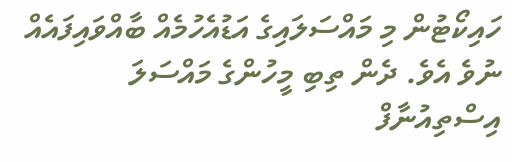ހައިކޯޓުން މި މައްސަލައިގެ އަޑުއެހުމެއް ބާއްވައިފައެއް ނުވެ އެވެ. ދެން ތިބި މީހުންގެ މައްސަލަ އިސްތިއުނާފް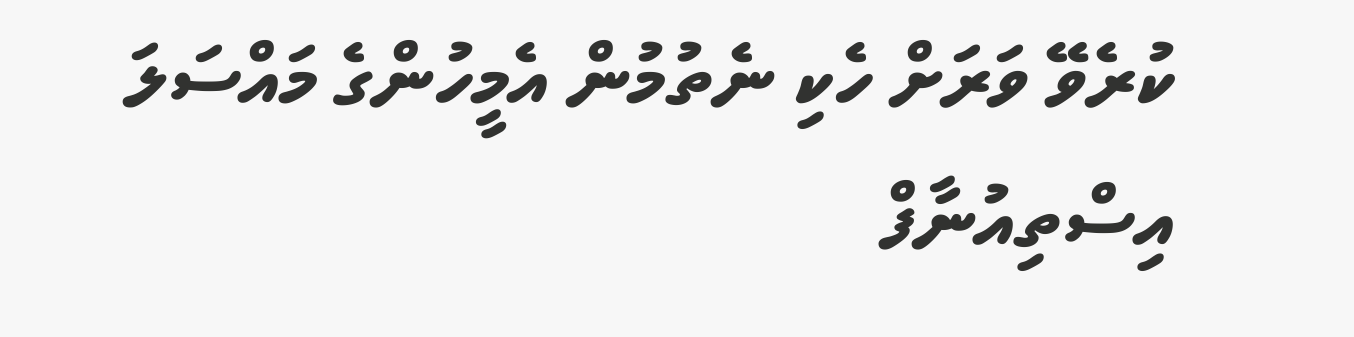ކުރެވޭ ވަރަށް ހެކި ނެތުމުން އެމީހުންގެ މައްސަލަ އިސްތިއުނާފް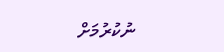ނުކުރުމަށް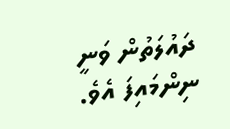ދައުލަތުން ވަނީ ނިންމައިފަ އެވެ.